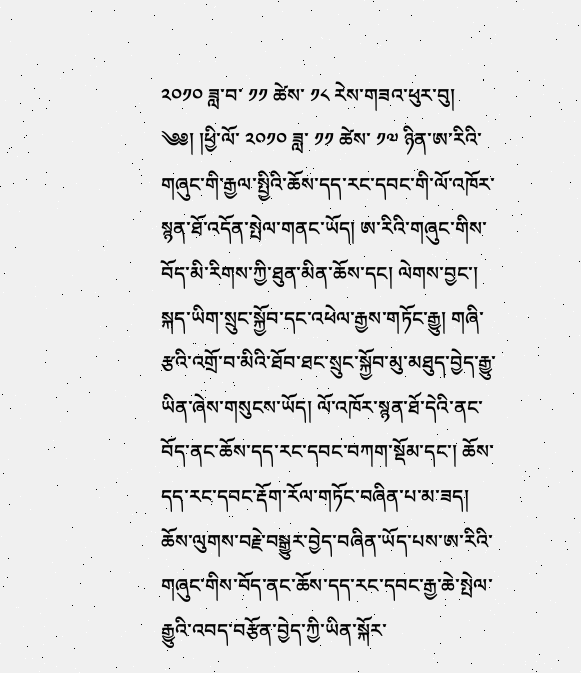༢༠༡༠ ཟླ་བ་ ༡༡ ཚེས་ ༡༨ རེས་གཟའ་ཕུར་བུ།
༄༅། །ཕྱི་ལོ་ ༢༠༡༠ ཟླ་ ༡༡ ཚེས་ ༡༧ ཉིན་ཨ་རིའི་གཞུང་གི་རྒྱལ་སྤྱིའི་ཆོས་དད་རང་དབང་གི་ལོ་འཁོར་སྙན་ཐོ་འདོན་སྤེལ་གནང་ཡོད། ཨ་རིའི་གཞུང་གིས་བོད་མི་རིགས་ཀྱི་ཐུན་མིན་ཆོས་དང། ལེགས་བྱང་། སྐད་ཡིག་སྲུང་སྐྱོབ་དང་འཕེལ་རྒྱས་གཏོང་རྒྱུ། གཞི་རྩའི་འགྲོ་བ་མིའི་ཐོབ་ཐང་སྲུང་སྐྱོབ་མུ་མཐུད་བྱེད་རྒྱུ་ཡིན་ཞེས་གསུངས་ཡོད། ལོ་འཁོར་སྙན་ཐོ་དེའི་ནང་བོད་ནང་ཆོས་དད་རང་དབང་བཀག་སྡོམ་དང་། ཆོས་དད་རང་དབང་རྡོག་རོལ་གཏོང་བཞིན་པ་མ་ཟད། ཆོས་ལུགས་བརྗེ་བསྒྱུར་བྱེད་བཞིན་ཡོད་པས་ཨ་རིའི་གཞུང་གིས་བོད་ནང་ཆོས་དད་རང་དབང་རྒྱ་ཆེ་སྤེལ་རྒྱུའི་འབད་བརྩོན་བྱེད་ཀྱི་ཡིན་སྐོར་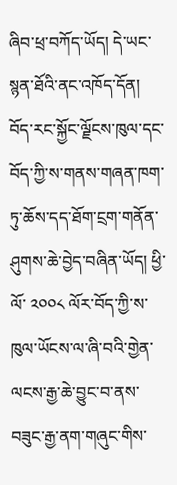ཞིབ་ཕྲ་བཀོད་ཡོད། དེ་ཡང་སྙན་ཐོའི་ནང་འཁོད་དོན། བོད་རང་སྐྱོང་ལྗོངས་ཁུལ་དང་བོད་ཀྱི་ས་གནས་གཞན་ཁག་ཏུ་ཆོས་དད་ཐོག་ངྲག་གནོན་ཤུགས་ཆེ་བྱེད་བཞིན་ཡོད། ཕྱི་ལོ་ ༢༠༠༨ ལོར་བོད་ཀྱི་ས་ཁུལ་ཡོངས་ལ་ཞི་བའི་གྱེན་ལངས་རྒྱ་ཆེ་བྱུང་བ་ནས་བཟུང་རྒྱ་ནག་གཞུང་གིས་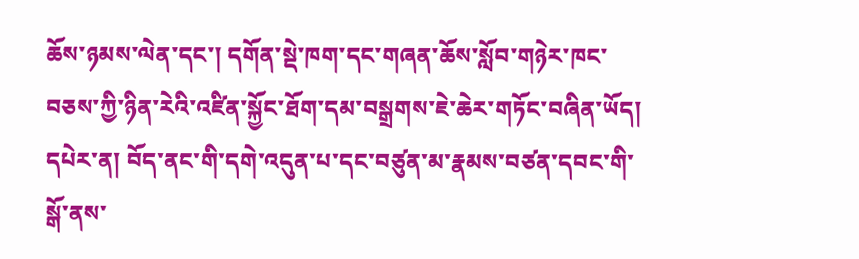ཆོས་ཉམས་ལེན་དང་། དགོན་སྡེ་ཁག་དང་གཞན་ཆོས་སློབ་གཉེར་ཁང་བཅས་ཀྱི་ཉིན་རེའི་འཛིན་སྐྱོང་ཐོག་དམ་བསྒྲགས་ཇེ་ཆེར་གཏོང་བཞིན་ཡོད། དཔེར་ན། བོད་ནང་གི་དགེ་འདུན་པ་དང་བཙུན་མ་རྣམས་བཙན་དབང་གི་སྒོ་ནས་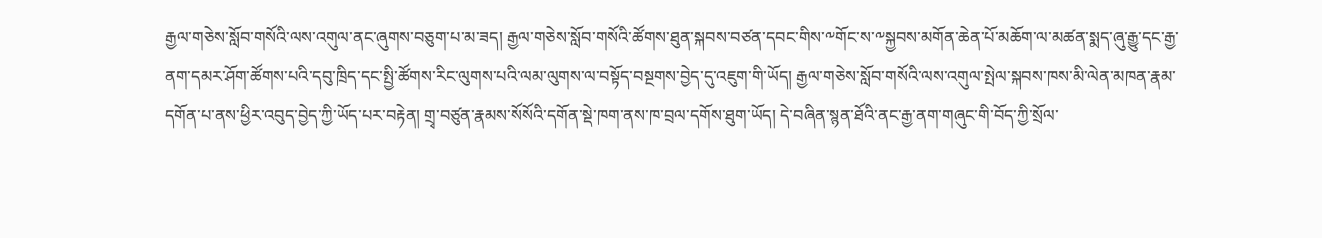རྒྱལ་གཅེས་སློབ་གསོའི་ལས་འགུལ་ནང་ཞུགས་བཅུག་པ་མ་ཟད། རྒྱལ་གཅེས་སློབ་གསོའི་ཚོགས་ཐུན་སྐབས་བཙན་དབང་གིས་༸གོང་ས་༸སྐྱབས་མགོན་ཆེན་པོ་མཆོག་ལ་མཚན་སྨད་ཞུ་རྒྱུ་དང་རྒྱ་ནག་དམར་ཤོག་ཚོགས་པའི་དབུ་ཁྲིད་དང་སྤྱི་ཚོགས་རིང་ལུགས་པའི་ལམ་ལུགས་ལ་བསྟོད་བསྔགས་བྱེད་དུ་འཇུག་གི་ཡོད། རྒྱལ་གཅེས་སློབ་གསོའི་ལས་འགུལ་སྤེལ་སྐབས་ཁས་མི་ལེན་མཁན་རྣམ་དགོན་པ་ནས་ཕྱིར་འབུད་བྱེད་ཀྱི་ཡོད་པར་བརྟེན། གྲྭ་བཙུན་རྣམས་སོསོའི་དགོན་སྡེ་ཁག་ནས་ཁ་བྲལ་དགོས་ཐུག་ཡོད། དེ་བཞིན་སྙན་ཐོའི་ནང་རྒྱ་ནག་གཞུང་གི་བོད་ཀྱི་སྲོལ་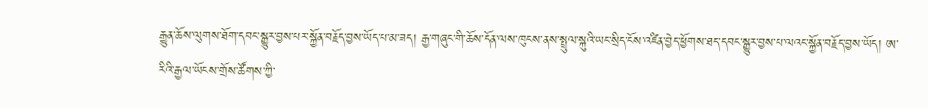རྒྱུན་ཆོས་ལུགས་ཐོག་དབང་སྒྱུར་བྱས་པར་སྐྱོན་བརྗོད་བྱས་ཡོད་པ་མ་ཟད། རྒྱ་གཞུང་གི་ཆོས་དོན་ལས་ཁུངས་ནས་སྤྲུལ་སྐུའི་ཡང་སྲིད་ངོས་འཛིན་བྱེད་ཕྱོགས་ཐད་དབང་སྒྱུར་བྱས་པ་ལའང་སྐྱོན་བརྗོད་བྱས་ཡོད། ཨ་རིའི་རྒྱལ་ཡོངས་གྲོས་ཚོགས་ཀྱི་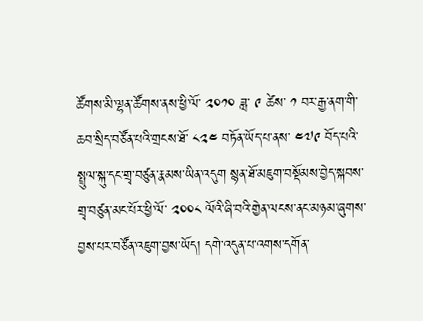ཚོགས་མི་ལྷན་ཚོགས་ནས་ཕྱི་ལོ་ ༢༠༡༠ ཟླ་ ༩ ཚེས་ ༡ བར་རྒྱ་ནག་གི་ཆབ་སྲིད་བཙོན་པའི་གྲངས་ཐོ་ ༨༢༤ བཏོན་ཡོད་པ་ནས་ ༤༧༩ བོད་པའི་སྤྲུལ་སྐུ་དང་གྲྭ་བཙུན་རྣམས་ཡིན་འདུག སྙན་ཐོ་མཇུག་བསྡོམས་བྱེད་སྐབས་གྲྭ་བཙུན་མང་པོར་ཕྱི་ལོ་ ༢༠༠༨ ལོའི་ཞི་བའི་གྱེན་ལངས་ནང་མཉམ་ཞུགས་བྱས་པར་བཙོན་འཇུག་བྱས་ཡོད། དགེ་འདུན་པ་འགས་དགོན་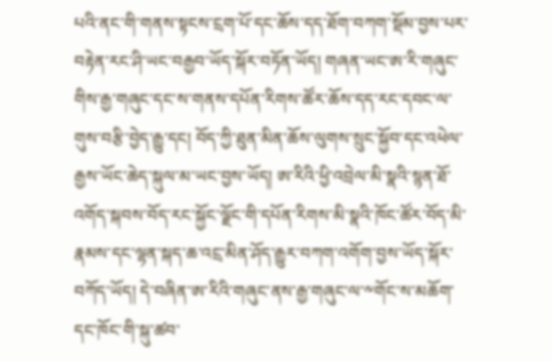པའི་ནང་གི་གནས་སྟངས་ངྲག་པོ་དང་ཆོས་དད་ཐོག་བཀག་སྡོམ་བྱས་པར་བརྟེན་རང་ཤི་ཡང་བརྒྱབ་ཡོད་སྐོར་བཏོན་ཡོད། གཞན་ཡང་ཨ་རི་གཞུང་གིས་རྒྱ་གཞུང་དང་ས་གནས་དཔོན་རིགས་ཚོར་ཆོས་དད་རང་དབང་ལ་གུས་བརྩི་བྱེད་རྒྱུ་དང། བོད་ཀྱི་ཐུན་མིན་ཆོས་ལུགས་སྲུང་སྐྱོབ་དང་འཕེལ་རྒྱས་ཡོང་ཆེད་སྐུལ་མ་ཡང་བྱས་ཡོད། ཨ་རིའི་ཕྱི་འབྲེལ་མི་སྣའི་སྙན་ཐོ་འགོད་སྐབས་བོད་རང་སྐྱོང་ལྗོང་གི་དཔོན་རིགས་མི་སྣའི་ཁོང་ཚོར་བོད་མི་རྣམས་དང་ལྷན་སྐད་ཆ་འངྲ་མིན་ཤོད་རྒྱུར་བཀག་འགོག་བྱས་ཡོད་སྐོར་བཀོད་ཡོད། དེ་བཞིན་ཨ་རིའི་གཞུང་ནས་རྒྱ་གཞུང་ལ་༸གོང་ས་མཆོག་དང་ཁོང་གི་སྐུ་ཚབ་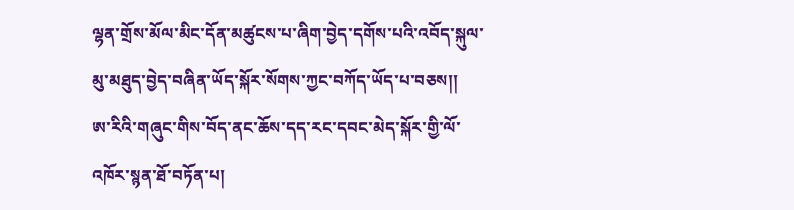ལྷན་གྲོས་མོལ་མིང་དོན་མཚུངས་པ་ཞིག་བྱེད་དགོས་པའི་འབོད་སྐུལ་མུ་མཐུད་བྱེད་བཞིན་ཡོད་སྐོར་སོགས་ཀྱང་བཀོད་ཡོད་པ་བཅས།།
ཨ་རིའི་གཞུང་གིས་བོད་ནང་ཆོས་དད་རང་དབང་མེད་སྐོར་གྱི་ལོ་འཁོར་སྙན་ཐོ་བཏོན་པ།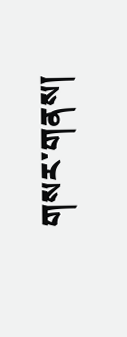གསར་གནས།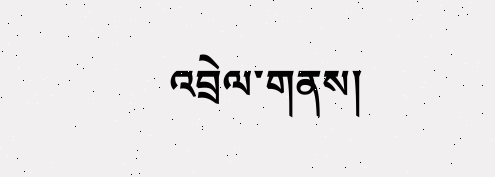འབྲེལ་གནས།